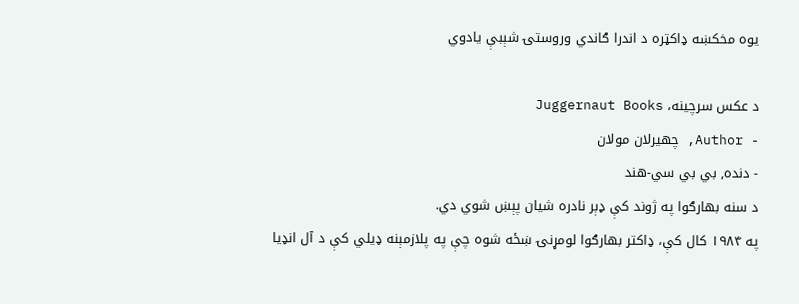یوه مخکښه ډاکټره د اندرا ګاندي وروستۍ شېبې یادوي

د عکس سرچینه، Juggernaut Books
- Author, چهیرلان مولان
- دنده, بي بي سي-هند
د سنه بهارګوا په ژوند کې ډېر نادره شیان پېښ شوي دي.
په ۱۹۸۴ کال کې، ډاکتر بهارګوا لومړنۍ ښځه شوه چې په پلازمېنه ډیلي کې د آل انډیا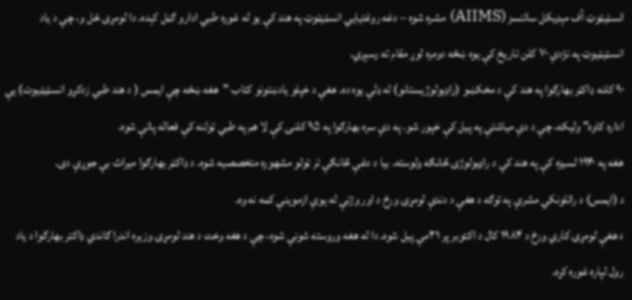انسټیټوټ آف مېډیکل سائنسز (AIIMS) مشره شوه – دغه روغتیايي انسټیټوټ په هند کې یو له غوره طبي ادارو ګڼل کېده. دا لومړی ځل و، چې د یاد انسټیټیوټ په نژدې ۷۰ کلن تاریخ کې یوه ښځه دومره لوړ مقام ته رسېږي.
۹۰ کلنه ډاکټر بهارګوا په هند کې د مخکښو (راډیولوژیستانو) له ډلې یوه ده. هغې د خپلو یادښتونو کتاب "هغه ښځه چې ایمس ( د هند طبي زدکړو انسټیټیوت) یې اداره کاوه" ولیکه، چې د دې میاشتې په پیل کې خپور شو. په دې سره بهارګوا په ۹۵ کلنۍ کې لا هم په طبي ټولنه کې فعاله پاتې شوه.
هغه په ۱۹۴۰ لسیزه کې په هند کې د راډیولوژۍ څانګه ولوسته. بیا د دغې څانګې تر ټولو مشهوره متخصصیه شوه. د ډاکټر بهارګوا میراث بې جوړې دی.
د (ایمس) د راتلونکي مشرې په توګه د هغې د دندې لومړۍ ورځ د اور وژنې له یوې ازموینې کمه نه وه.
د هغې لومړۍ کاري ورځ د ۱۹۸۴ کال د اکتوبر پر ۳۱مې پیل شوه. دا له هغه وروسته شونې شوه، چې د هغه وخت د هند لومړۍ وزیره اندرا ګاندي ډاکتر بهارګوا د یاد رول لپاره غوره کړه.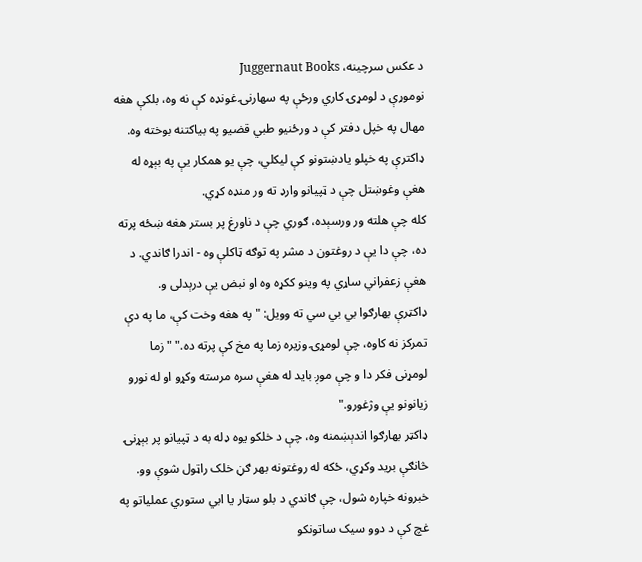د عکس سرچینه، Juggernaut Books
نوموړې د لومړۍ کاري ورځې په سهارنۍ غونډه کې نه وه، بلکې هغه مهال په خپل دفتر کې د ورځنیو طبي قضیو په بیاکتنه بوخته وه. ډاکترې په خپلو یادښتونو کې لیکلي، چې یو همکار یې په بېړه له هغې وغوښتل چې د ټپیانو وارډ ته ور منډه کړي.
کله چې هلته ور ورسېده، ګوري چې د ناورغ پر بستر هغه ښځه پرته ده، چې دا یې د روغتون د مشر په توګه ټاکلې وه - اندرا ګاندي. د هغې زعفراني ساړي په وینو ککړه وه او نبض یې درېدلی و.
ډاکټرې بهارګوا بي بي سي ته وویل: "په هغه وخت کې، ما په دې تمرکز نه کاوه، چې لومړۍ وزیره زما په مخ کې پرته ده." "زما لومړنی فکر دا و چې موږ باید له هغې سره مرسته وکړو او له نورو زیانونو یې وژغورو."
ډاکټر بهارګوا اندېښمنه وه، چې د خلکو یوه ډله به د ټپیانو پر بېړنۍ څانګې برید وکړي، ځکه له روغتونه بهر ګڼ خلک راټول شوې وو.
خبرونه خپاره شول، چې ګاندي د بلو سټار یا ابي ستوري عملیاتو په غچ کې د دوو سیک ساتونکو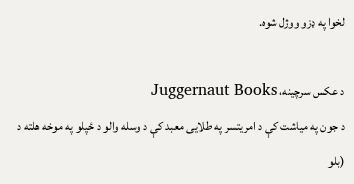لخوا په ډزو ووژل شوه.

د عکس سرچینه، Juggernaut Books
د جون په میاشت کې د امریتسر په طلایی معبد کې د وسله والو د ځپلو په موخه هلته د (بلو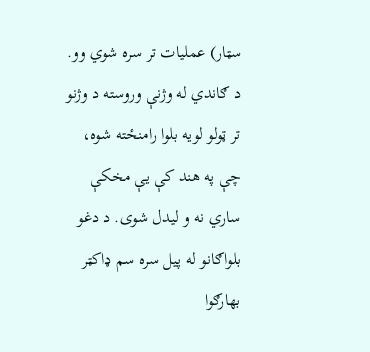سټار) عملیات تر سره شوي وو.
د ګاندي له وژنې وروسته د وژنو تر ټولو لویه بلوا رامنځته شوه، چې په هند کې یې مخکې ساري نه و لیدل شوی. د دغو بلواګانو له پیل سره سم ډاکټر بهارګوا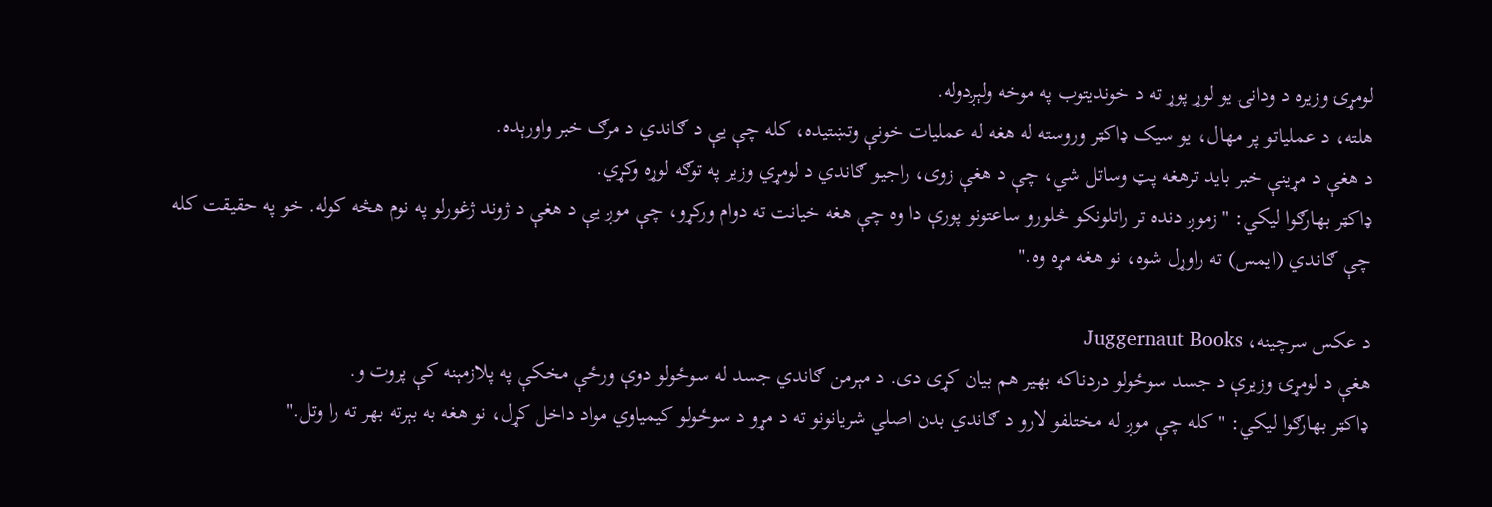لومړۍ وزیره د ودانۍ یو لوړ پوړ ته د خوندیتوب په موخه ولېږدوله.
هلته، د عملیاتو پر مهال، یو سیک ډاکټر وروسته له هغه له عملیات خونې وتښتیده، کله چې یې د ګاندي د مرګ خبر واورېده.
د هغې د مړینې خبر باید ترهغه پټ وساتل شي، چې د هغې زوی، راجیو ګاندي د لومړي وزیر په توګه لوړه وکړي.
ډاکټر بهارګوا لیکي: "زموږ دنده تر راتلونکو څلورو ساعتونو پورې دا وه چې هغه خیانت ته دوام ورکړو، چې موږ یې د هغې د ژوند ژغورلو په نوم هڅه کوله. خو په حقیقت کله چې ګاندي (ایمس) ته راوړل شوه، نو هغه مړه وه."

د عکس سرچینه، Juggernaut Books
هغې د لومړۍ وزیرې د جسد سوځولو دردناکه بهیر هم بیان کړی دی. د مېرمن ګاندي جسد له سوځولو دوې ورځې مخکې په پلازمېنه کې پروت و.
ډاکټر بهارګوا لیکي: "کله چې موږ له مختلفو لارو د ګاندي بدن اصلي شریانونو ته د مړو د سوځولو کیمیاوي مواد داخل کړل، نو هغه به بېرته بهر ته را وتل."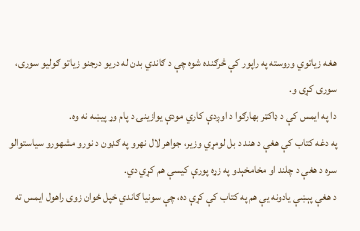هغه زیاتوي وروسته په راپور کې څرګنده شوه چې د ګاندي بدن له دریو درجنو زیاتو ګولیو سوری، سوری کړی و.
دا په ایمس کې د ډاکټر بهارګوا د اوږدې کاري مودې یوازینۍ د پام وړ پیښه نه وه.
په دغه کتاب کې هغې د هند د بل لومړي وزیر، جواهر لال نهرو په ګډون د نورو مشهورو سیاستوالو سره د هغې د چلند او مخامخېدو په زړه پورې کیسې هم کړي دي.
د هغې پېښې یادونه یې هم په کتاب کې کړې ده، چې سونیا ګاندي خپل ځوان زوی راهول ایمس ته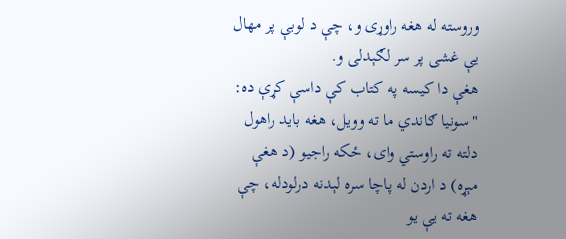وروسته له هغه راوړی و، چې د لوبې پر مهال یې غشی پر سر لګېدلی و.
هغې دا کیسه په کتاب کې داسې کړې ده:
"سونیا ګاندي ما ته وویل، هغه باید راهول دلته ته راوستي وای، ځکه راجیو (د هغې مېړه) د اردن له پاچا سره لېدنه درلودله، چې هغه ته یې یو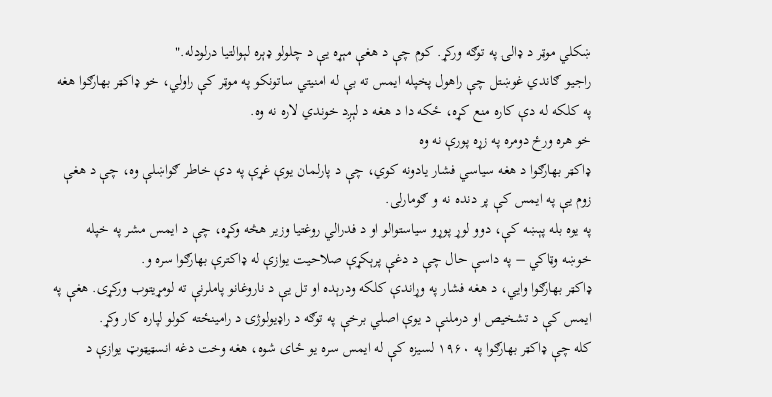ښکلي موټر د ډالۍ په توګه ورکړ. کوم چې د هغې مېړه یې د چلولو ډېره لېوالتیا درلودله."
راجیو ګاندي غوښتل چې راهول پخپله ایمس ته بې له امنیتي ساتونکو په موټر کې راولي، خو ډاکټر بهارګوا هغه په کلکه له دې کاره منع کړه، ځکه دا د هغه د لېږد خوندي لاره نه وه.
خو هره ورځ دومره په زړه پورې نه وه
ډاکټر بهارګوا د هغه سیاسي فشار یادونه کوي، چې د پارلمان یوې غړې په دې خاطر ګواښلې وه، چې د هغې زوم یې په ایمس کې پر دنده نه و ګومارلی.
په یوه بله پېښه کې، دوو لوړ پوړو سیاستوالو او د فدرالي روغتیا وزیر هڅه وکړه، چې د ایمس مشر په خپله خوښه وټاکي – په داسې حال چې د دغې پرېکړې صلاحیت یوازې له ډاکترې بهارګوا سره و.
ډاکټر بهارګوا وايي، د هغه فشار په وړاندې کلکه ودرېده او تل یې د ناروغانو پاملرنې ته لومړیتوب ورکړی. هغې په ایمس کې د تشخیص او درملنې د یوې اصلي برخې په توګه د راډیولوژۍ د رامینځته کولو لپاره کار وکړ.
کله چې ډاکټر بهارګوا په ۱۹۶۰ لسیزه کې له ایمس سره یو ځای شوه، هغه وخت دغه انسټیټوټ یوازې د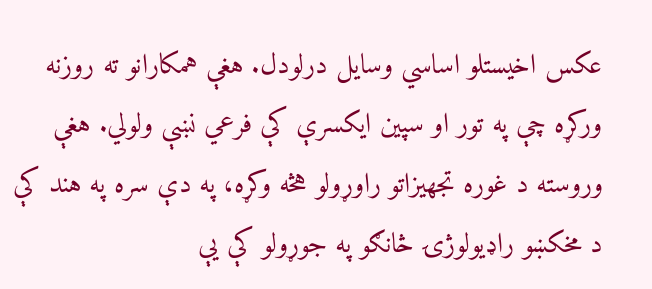عکس اخیستلو اساسي وسایل درلودل. هغې همکارانو ته روزنه ورکړه چې په تور او سپین ایکسرې کې فرعي نښې ولولي. هغې وروسته د غوره تجهیزاتو راوړولو هڅه وکړه، په دې سره په هند کې د مخکښو راډیولوژۍ څانګو په جوړولو کې یې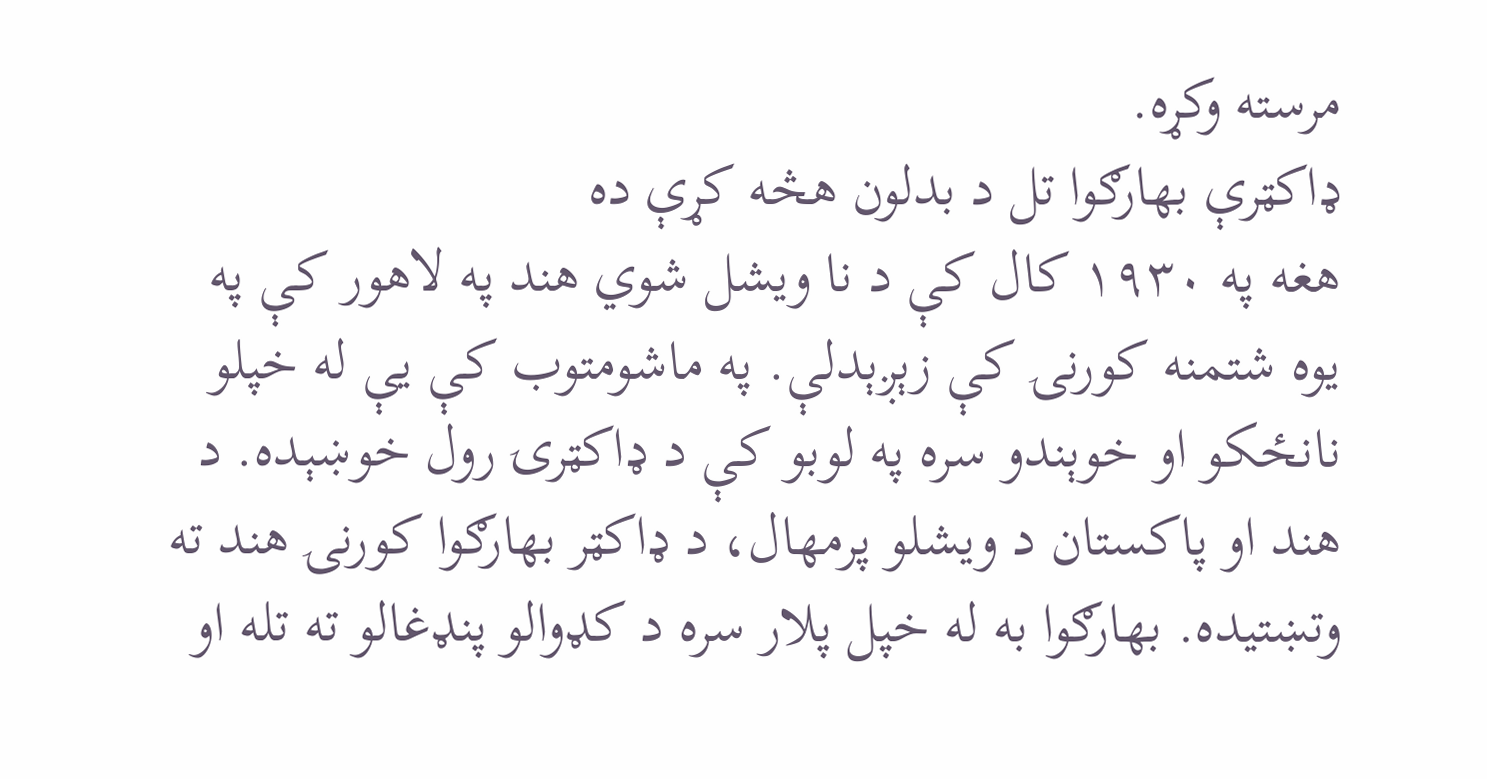مرسته وکړه.
ډاکټرې بهارګوا تل د بدلون هڅه کړې ده
هغه په ۱۹۳۰ کال کې د نا ویشل شوي هند په لاهور کې په یوه شتمنه کورنۍ کې زېږېدلې. په ماشومتوب کې یې له خپلو نانځکو او خوېندو سره په لوبو کې د ډاکټرۍ رول خوښېده. د هند او پاکستان د ویشلو پرمهال، د ډاکټر بهارګوا کورنۍ هند ته وتښتیده. بهارګوا به له خپل پلار سره د کډوالو پنډغالو ته تله او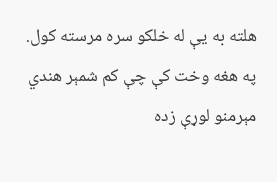هلته به یې له خلکو سره مرسته کول.
په هغه وخت کې چې کم شمېر هندي مېرمنو لوړې زده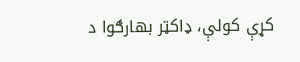کړې کولې، ډاکټر بهارګوا د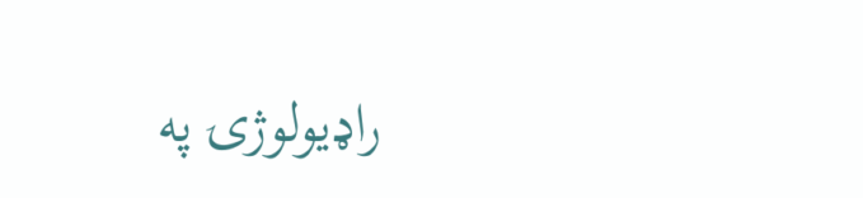راډیولوژۍ په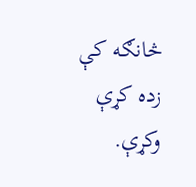څانګه کې زده کړې وکړې.